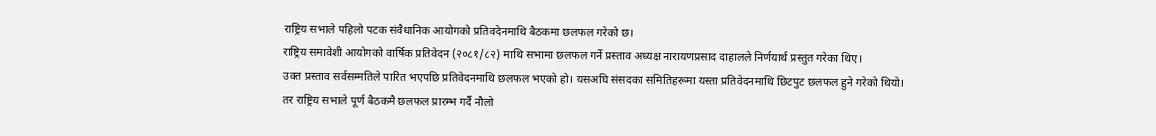राष्ट्रिय सभाले पहिलो पटक संवैधानिक आयोगको प्रतिवदेनमाथि बैठकमा छलफल गरेको छ।
राष्ट्रिय समावेशी आयोगको वार्षिक प्रतिवेदन (२०८१/८२) माथि सभामा छलफल गर्ने प्रस्ताव अध्यक्ष नारायणप्रसाद दाहालले निर्णयार्थ प्रस्तुत गरेका थिए।
उक्त प्रस्ताव सर्वसम्मतिले पारित भएपछि प्रतिवेदनमाथि छलफल भएको हो। यसअघि संसदका समितिहरूमा यस्ता प्रतिवेदनमाथि छिटपुट छलफल हुने गरेको थियो।
तर राष्ट्रिय सभाले पूर्ण बैठकमै छलफल प्रारम्भ गर्दै नौलो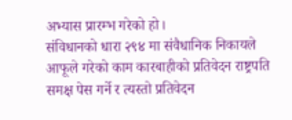अभ्यास प्रारम्भ गरेको हो।
संविधानको धारा २९४ मा संवैधानिक निकायले आफूले गरेको काम कारबाहीको प्रतिवेदन राष्ट्रपति समक्ष पेस गर्ने र त्यस्तो प्रतिवेदन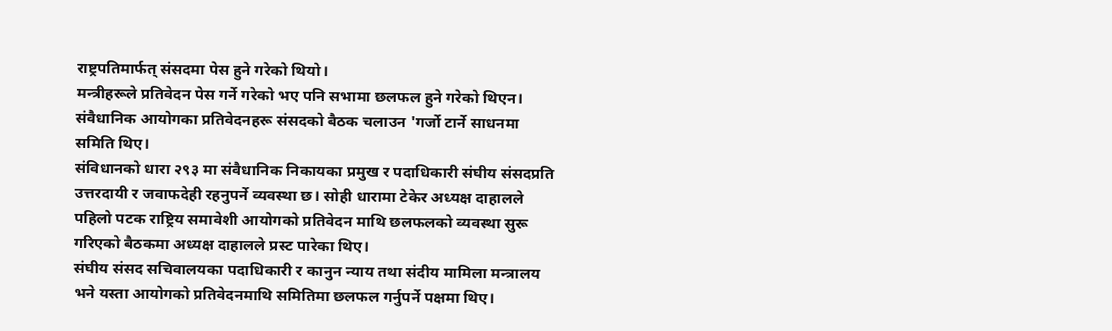राष्ट्रपतिमार्फत् संसदमा पेस हुने गरेको थियो।
मन्त्रीहरूले प्रतिवेदन पेस गर्ने गरेको भए पनि सभामा छलफल हुने गरेको थिएन। संवैधानिक आयोगका प्रतिवेदनहरू संसदको बैठक चलाउन 'गर्जो टार्ने साधनमा समिति थिए।
संविधानको धारा २९३ मा संवैधानिक निकायका प्रमुख र पदाधिकारी संघीय संसदप्रति उत्तरदायी र जवाफदेही रहनुपर्ने व्यवस्था छ। सोही धारामा टेकेर अध्यक्ष दाहालले पहिलो पटक राष्ट्रिय समावेशी आयोगको प्रतिवेदन माथि छलफलको व्यवस्था सुरू गरिएको बैठकमा अध्यक्ष दाहालले प्रस्ट पारेका थिए।
संघीय संसद सचिवालयका पदाधिकारी र कानुन न्याय तथा संदीय मामिला मन्त्रालय भने यस्ता आयोगको प्रतिवेदनमाथि समितिमा छलफल गर्नुपर्ने पक्षमा थिए।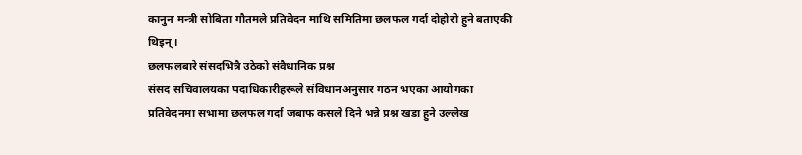कानुन मन्त्री सोबिता गौतमले प्रतिवेदन माथि समितिमा छलफल गर्दा दोहोरो हुने बताएकी थिइन्।
छलफलबारे संसदभित्रै उठेको संवैधानिक प्रश्न
संसद सचिवालयका पदाधिकारीहरूले संविधानअनुसार गठन भएका आयोगका प्रतिवेदनमा सभामा छलफल गर्दा जबाफ कसले दिने भन्ने प्रश्न खडा हुने उल्लेख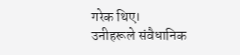गरेक थिए।
उनीहरूले संवैधानिक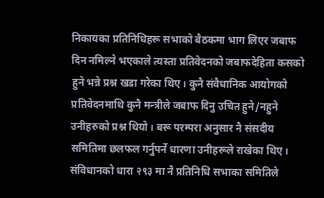निकायका प्रतिनिधिहरू सभाको बैठकमा भाग लिएर जबाफ दिन नमिल्ने भएकाले त्यस्ता प्रतिवेदनको जबाफदेहिता कसको हुने भन्ने प्रश्न खडा गरेका थिए। कुनै संवैधानिक आयोगको प्रतिवेदनमाथि कुनै मन्त्रीले जबाफ दिनु उचित हुने/नहुने उनीहरुको प्रश्न थियो। बरू परम्परा अनुसार नै संसदीय समितिमा छलफल गर्नुपर्ने धारणा उनीहरूले राखेका थिए।
संविधानको धारा २९३ मा नै प्रतिनिधि सभाका समितिले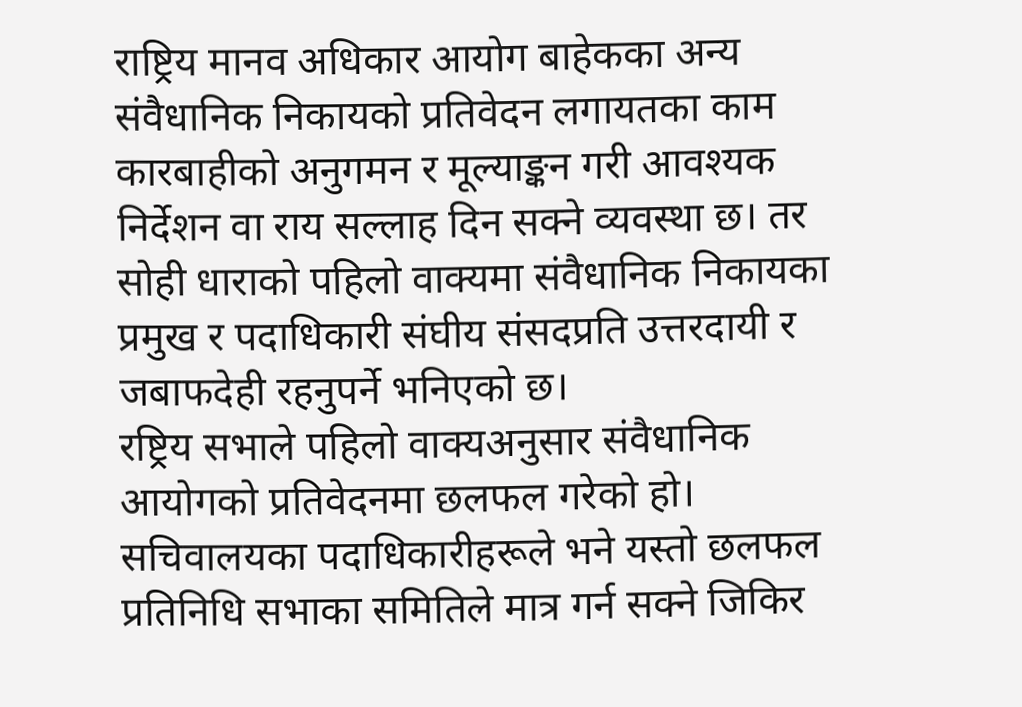राष्ट्रिय मानव अधिकार आयोग बाहेकका अन्य संवैधानिक निकायको प्रतिवेदन लगायतका काम कारबाहीको अनुगमन र मूल्याङ्कन गरी आवश्यक निर्देशन वा राय सल्लाह दिन सक्ने व्यवस्था छ। तर सोही धाराको पहिलो वाक्यमा संवैधानिक निकायका प्रमुख र पदाधिकारी संघीय संसदप्रति उत्तरदायी र जबाफदेही रहनुपर्ने भनिएको छ।
रष्ट्रिय सभाले पहिलो वाक्यअनुसार संवैधानिक आयोगको प्रतिवेदनमा छलफल गरेको हो। सचिवालयका पदाधिकारीहरूले भने यस्तो छलफल प्रतिनिधि सभाका समितिले मात्र गर्न सक्ने जिकिर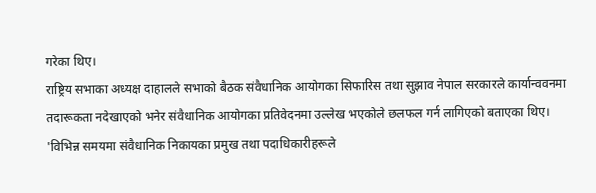गरेका थिए।
राष्ट्रिय सभाका अध्यक्ष दाहालले सभाको बैठक संवैधानिक आयोगका सिफारिस तथा सुझाव नेपाल सरकारले कार्यान्ववनमा तदारूकता नदेखाएको भनेर संवैधानिक आयोगका प्रतिवेदनमा उल्लेख भएकोले छलफल गर्न लागिएको बताएका थिए।
'विभिन्न समयमा संवैधानिक निकायका प्रमुख तथा पदाधिकारीहरूले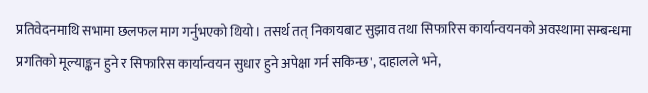प्रतिवेदनमाथि सभामा छलफल माग गर्नुभएको थियो। तसर्थ तत् निकायबाट सुझाव तथा सिफारिस कार्यान्वयनको अवस्थामा सम्बन्धमा प्रगतिको मूल्याङ्कन हुने र सिफारिस कार्यान्वयन सुधार हुने अपेक्षा गर्न सकिन्छ', दाहालले भने,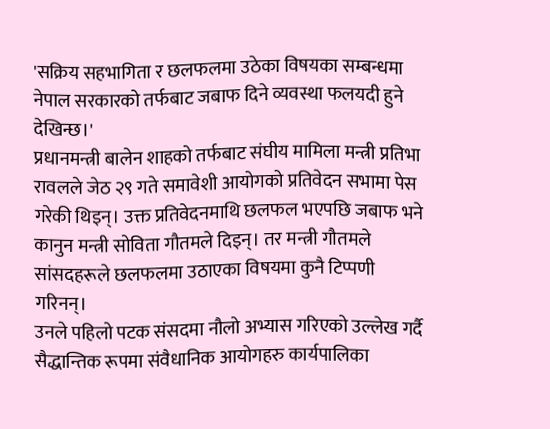'सक्रिय सहभागिता र छलफलमा उठेका विषयका सम्बन्धमा नेपाल सरकारको तर्फबाट जबाफ दिने व्यवस्था फलयदी हुने देखिन्छ।'
प्रधानमन्त्री बालेन शाहको तर्फबाट संघीय मामिला मन्त्री प्रतिभा रावलले जेठ २९ गते समावेशी आयोगको प्रतिवेदन सभामा पेस गरेकी थिइन्। उक्त प्रतिवेदनमाथि छलफल भएपछि जबाफ भने कानुन मन्त्री सोविता गौतमले दिइन्। तर मन्त्री गौतमले सांसदहरूले छलफलमा उठाएका विषयमा कुनै टिप्पणी गरिनन्।
उनले पहिलो पटक संसदमा नौलो अभ्यास गरिएको उल्लेख गर्दै सैद्धान्तिक रूपमा संवैधानिक आयोगहरु कार्यपालिका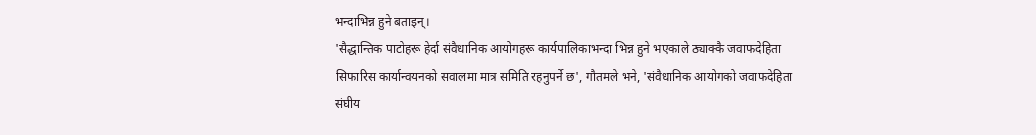भन्दाभिन्न हुने बताइन्।
'सैद्धान्तिक पाटोहरू हेर्दा संवैधानिक आयोगहरू कार्यपालिकाभन्दा भिन्न हुने भएकाले ठ्याक्कै जवाफदेहिता सिफारिस कार्यान्वयनको सवालमा मात्र समिति रहनुपर्ने छ', गौतमले भने, 'संवैधानिक आयोगको जवाफदेहिता संघीय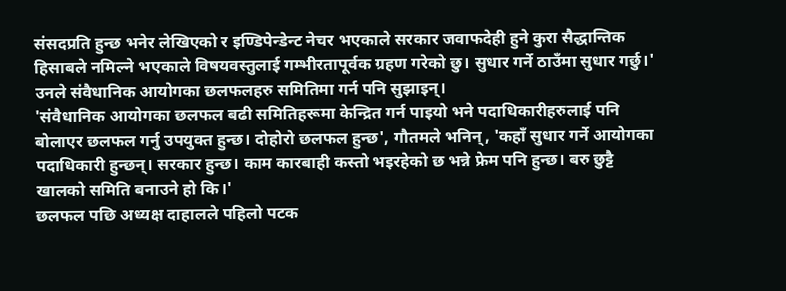संसदप्रति हुन्छ भनेर लेखिएको र इण्डिपेन्डेन्ट नेचर भएकाले सरकार जवाफदेही हुने कुरा सैद्धान्तिक हिसाबले नमिल्ने भएकाले विषयवस्तुलाई गम्भीरतापूर्वक ग्रहण गरेको छु। सुधार गर्ने ठाउँमा सुधार गर्छु।'
उनले संवैधानिक आयोगका छलफलहरु समितिमा गर्न पनि सुझाइन्।
'संवैधानिक आयोगका छलफल बढी समितिहरूमा केन्द्रित गर्न पाइयो भने पदाधिकारीहरुलाई पनि बोलाएर छलफल गर्नु उपयुक्त हुन्छ। दोहोरो छलफल हुन्छ', गौतमले भनिन्, 'कहाँ सुधार गर्ने आयोगका पदाधिकारी हुन्छन्। सरकार हुन्छ। काम कारबाही कस्तो भइरहेको छ भन्ने फ्रेम पनि हुन्छ। बरु छुट्टै खालको समिति बनाउने हो कि।'
छलफल पछि अध्यक्ष दाहालले पहिलो पटक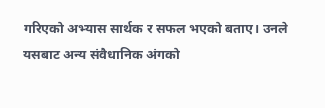गरिएको अभ्यास सार्थक र सफल भएको बताए। उनले यसबाट अन्य संवैधानिक अंगको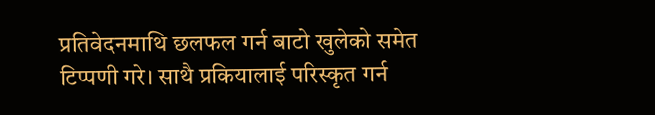प्रतिवेदनमाथि छलफल गर्न बाटो खुलेको समेत टिप्पणी गरे। साथै प्रकियालाई परिस्कृत गर्न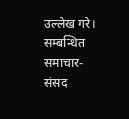उल्लेख गरे।
सम्बन्धित समाचार- संसद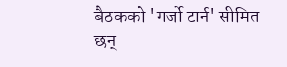बैठकको 'गर्जो टार्न' सीमित छन्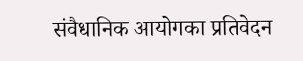संवैधानिक आयोगका प्रतिवेदन